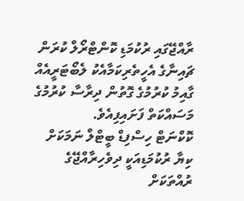ރާއްޖޭގައި ރުކުމަޑި ކޮންޓްރޯލް ކުރަން ޗައިނާގެ އެހީތެރިކަމާއެކު ލެބޯޓަރީއެއް ގާއިމު ކުރުމުގެ ގޮތުން ދިރާސާ ކުރުމުގެ މަސައްކަތް ފަށައިފިއެވެ.
ކޮކްނަޓް ހިސްފިޑް ބީޓްލް ނަމަކަށް ކިޔާ ރުކުމަޑިއަކީ ދިވެހިރާއްޖޭގެ ރުއްތަކަށް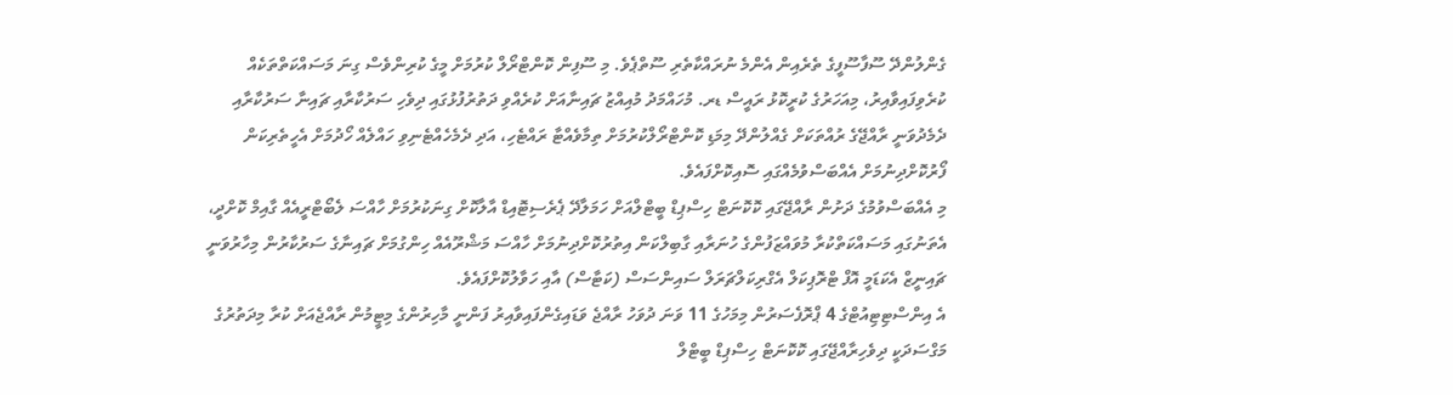ގެންލުންދޭ ސޫފާސޫފީގެ ތެރެއިން އެންމެ ނުރައްކާތެރި ސޫތްޕެވެ. މި ސޫފިން ކޮންޓްރޯލް ކުރުމަށް މީގެ ކުރިންވެސް ގިނަ މަސައްކަތްތަކެއް ކުރެވިފައިވާއިރު، މިއަހަރުގެ ކުރީކޮޅު ރައީސް ޑރ. މުހައްމަދު މުއިއްޒު ޗައިނާއަށް ކުރެއްވި ދަތުރުފުޅުގައި ދިވެހި ސަރުކާރާއި ޗައިނާ ސަރުކާރާއި ދެމެދުވަނީ ރާއްޖޭގެ ރުއްތަކަށް ގެއްލުންދޭ މިމަޑި ކޮންޓްރޯލްކުރުމަށް ތިމާވެއްޓާ ރައްޓެހި، އަދި ދެމެހެއްޓެނިވި ހައްލެއް ހޯދުމަށް އެހީތެރިކަން ފޯރުކޮށްދިނުމަށް އެއްބަސްވުމެއްގައި ސޮއިކޮށްފައެވެ.
މި އެއްބަސްވުމުގެ ދަށުން ރާއްޖޭގައި ކޮކޮނަޓް ހިސްޕިޑް ބީޓްލްއަށް ހަމަލާދޭ ޕެރެސިޓޮއިޑް އާލާކޮށް ގިނަކުރުމަށް ހާއްސަ ލެބޯޓްރީއެއް ގާއިމް ކޮށްދީ، އެތަނުގައި މަސައްކަތްކުރާ މުވައްޒަފުންގެ ހުނަރާއި ގާބިލްކަން އިތުރުކޮށްދިނުމަށް ހާއްސަ މަޝްރޫއެއް ހިންގުމަށް ޗައިނާގެ ސަރުކާރުން މިހާރުވަނީ ޗައިނީޒް އެކަޑަމީ އޮފް ޓްރޮޕިކަލް އެގްރިކަލްޗަރަލް ސައިންސަސް (ކަޓާސް) އާއި ހަވާލުކޮށްފައެވެ.
އެ އިންސްޓިޓިއުޓްގެ 4 ޕްރޮފެސަރުން މިމަހުގެ 11 ވަނަ ދުވަހު ރާއްޖެ ވަޑައިގެންފައިވާއިރު ފަންނީ މާހިރުންގެ މިޓީމުން ރާއްޖެއަށް ކުރާ މިދަތުރުގެ މަގްސަދަކީ ދިވެހިރާއްޖޭގައި ކޮކޮނަޓް ހިސްޕިޑް ބީޓްލް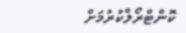ކޮންޓްރޯލްކުރުމަށް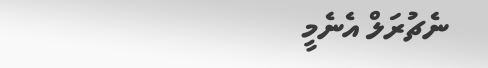ނެޗުރަލް އެނެމީ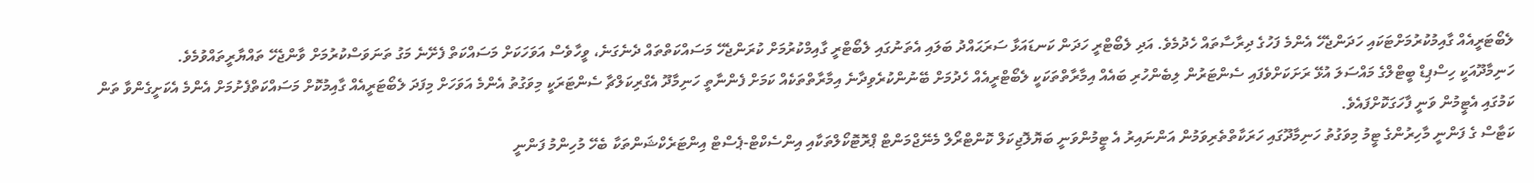ލެބޯޓަރީއެއް ގާއިމުކުރުމަށްޓަކައި ހަދަންޖެހޭ އެންމެ ފަހުގެ ދިރާސާތައް ހެދުމެވެ. އަދި ލެބޯޓްރީ ހަދަން ކަނޑައަޅާ ސަރަޙައްދު ބަލައި އެތަނުގައި ލެބޯޓްރީ ގާއިމްކުރުމަށް ކުރަންޖެހޭ މަސައްކަތްތައް ދެނެގަނެ، ވީހާވެސް އަވަހަކަށް މަސައްކަތް ފެށޭނެ މަގު ތަނަވަސްކުރުމަށް ވާންޖެހޭ ތައްޔާރީތައްވުމެވެ.
ހަނިމާދޫއަކީ ހިސްޕިޑް ބީޓްލްގެ މައްސަލަ އުޅޭ ރަށަކަށްވެފައި ސެންޓަރުން ލިބެންހުރި ބައެއް އިމާރާތްތަކަކީ ލެބޯޓްރީއެއް ހެދުމަށް ބޭނުންކުރެވިދާނެ އިމާރާތްތަކެއް ކަމަށް ފެންނާތީ ހަނިމާދޫ އެގްރިކަލްޗާ ސެންޓަރަކީ މިވަގުތު އެންމެ އަވަހަށް މިފަދަ ލެބޯޓަރީއެއް ގާއިމުކޮށް މަސައްކަތްފެށުމަށް އެންމެ އެކަށީގެންވާ ތަން ކަމުގައި އެޓީމުން ވަނީ ފާހަގަކޮށްފައެވެ.
ކަޓާސް ގެ ފަންނީ މާހިރުންގެ ޓީމު މިވަގުތު ހަނިމާދޫގައި ހަރަކާތްތެރިވަމުން އަންނައިރު އެ ޓީމުންވަނީ ބަޔޮލޮޖިކަލް ކޮންޓްރޯލް މެނޭޖްމަންޓް ޕްރޮޓޮކޯލްތަކާއި އިންސެކްޓް-ޕެސްޓް އިންޓަރެކްޝަންތަކާ ބެހޭ މުހިންމު ފަންނީ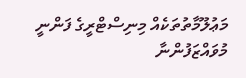މަޢުލޫމާތުތަކެއް މިނިސްޓްރީގެ ފަންނީ މުވައްޒަފުންނާ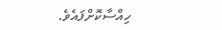ހިއްސާކޮށްފައެވެ.